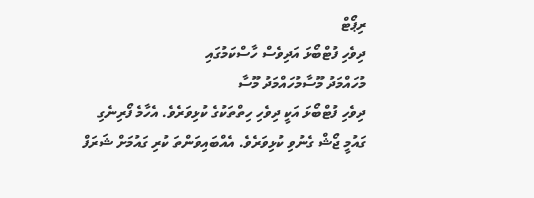ރިޕޯޓް
ދިވެހި ފުޓްބޯޅަ އަދިވެސް ހާސްކަމުގައި
މުހައްމަދު މޫސާމުހައްމަދު މޫސާ
ދިވެހި ފުޓްބޯޅަ އަކީ ދިވެހި ހިތްތަކުގެ ކުޅިވަރެވެ. އެހާމެ ފޯރިނެގި ގައުމީ ޖޯޝް ގެނުވި ކުޅިވަރެވެ. އެއްބައިވަންތަ ކުރި ގައުމަށް ޝަރަފް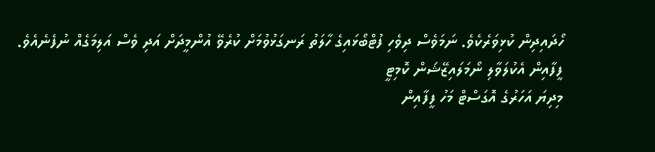ހޯދައިދިން ކުޅިވަރެކެވެ. ނަމަވެސް ދިވެހި ފުޓްބޯޅައިގެ ހާލަތު ރަނގަޅުވުމަށް ކުރެވޭ އުންމީދަށް އަދި ވެސް އަލިމަގެއް ނުފެނެއެވެ.
ފީފާއިން އެކުލަވާލި ނޯމަލައިޒޭޝަން ކޮމިޓީ
މިދިޔަ އަހަރުގެ އޮގަސްޓް މަހު ފީފާއިން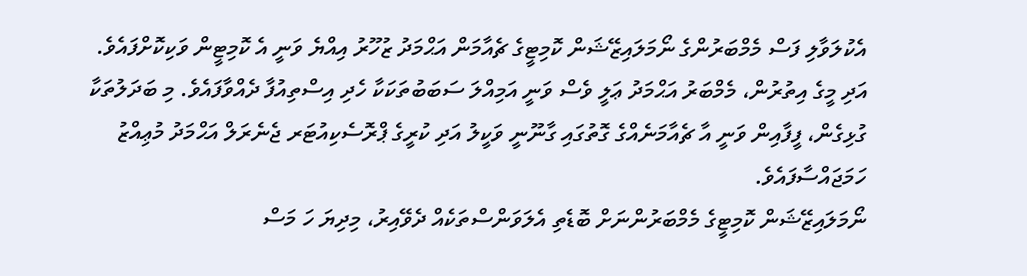އެކުލަވާލި ފަސް މެމްބަރުންގެ ނޯމަލައިޒޭޝަން ކޮމިޓީގެ ޗެއާމަން އަޙްމަދު ޒުހޫރު އިއްޔެ ވަނީ އެ ކޮމިޓީން ވަކިކޮށްފައެވެ. އަދި މީގެ އިތުރުން، މެމްބަރު އަޙްމަދު ޢަލީ ވެސް ވަނީ އަމިއްލަ ސަބަބުތަކަކާ ހެދި އިސްތިއުފާ ދެއްވާފައެވެ. މި ބަދަލުތަކާ ގުޅިގެން، ފީފާއިން ވަނީ އާ ޗެއާމަނެއްގެ ގޮތުގައި ގާނޫނީ ވަކީލު އަދި ކުރީގެ ޕްރޮސެކިއުޓަރ ޖެނެރަލް އަޙްމަދު މުޢިއްޒު ހަމަޖައްސާފައެވެ.
ނޯމަލައިޒޭޝަން ކޮމިޓީގެ މެމްބަރުންނަށް ބޮޑެތި އެލަވަންސްތަކެއް ދެވޭއިރު، މިދިޔަ ހަ މަސް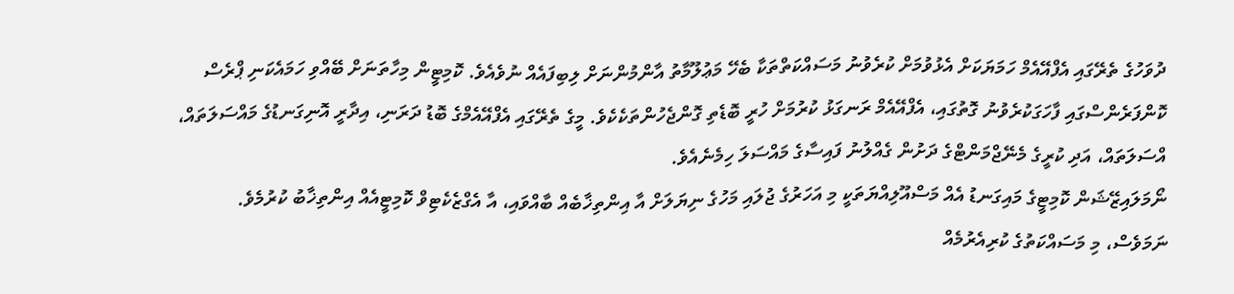ދުވަހުގެ ތެރޭގައި އެފްއޭއެމް ހަމަޔަކަށް އެޅުވުމަށް ކުރެވުނު މަސައްކަތްތަކާ ބެހޭ މަޢުލޫމާތު އާންމުންނަށް ލިބިފައެއް ނުވެއެވެ. ކޮމިޓީން މިހާތަނަށް ބޭއްވި ހަމައެކަނި ޕްރެސް ކޮންފަރެންސްގައި ފާހަގަކުރެވުނު ގޮތުގައި، އެފްއޭއެމް ރަނގަޅު ކުރުމަށް ހުރީ ބޮޑެތި ގޮންޖެހުންތަކެކެވެ. މީގެ ތެރޭގައި އެފްއޭއެމްގެ ބޮޑު ދަރަނި، އިދާރީ އޮނިގަނޑުގެ މައްސަލަތައް، އްސަލަތައް، އަދި ކުރީގެ މެނޭޖްމަންޓްގެ ދަށުން ގެއްލުނު ފައިސާގެ މައްސަލަ ހިމެނެއެވެ.
ނޯމަލައިޒޭޝަން ކޮމިޓީގެ މައިގަނޑު އެއް މަސްއޫލިއްޔަތަކީ މި އަހަރުގެ ޖުލައި މަހުގެ ނިޔަލަށް އާ އިންތިޚާބެއް ބާއްވައި، އާ އެގްޒެކެޓިވް ކޮމިޓީއެއް އިންތިޚާބު ކުރުމެވެ. ނަމަވެސް، މި މަސައްކަތުގެ ކުރިއެރުމެއް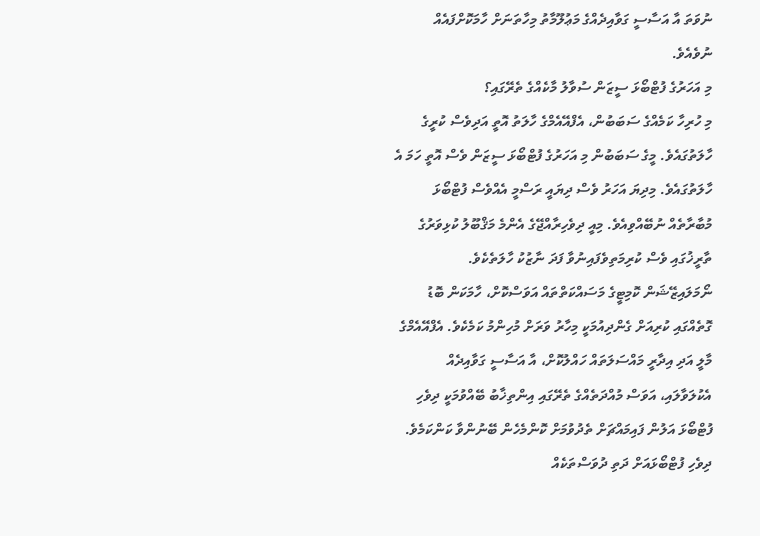ނުވަތަ އާ އަސާސީ ގަވާއިދެއްގެ މަޢުލޫމާތު މިހާތަނަށް ހާމަކޮށްފައެއް ނުވެއެވެ.
މި އަހަރުގެ ފުޓްބޯޅަ ސީޒަން ސުވާލު މާކެއްގެ ތެރޭގައި؟
މި ހުރިހާ ކަމެއްގެ ސަބަބުން، އެފްއޭއެމްގެ ހާލަތު އޮތީ އަދިވެސް ކުރީގެ ހާލަތުގައެވެ. މީގެ ސަބަބުން މި އަހަރުގެ ފުޓްބޯޅަ ސީޒަން ވެސް އޮތީ ހަމަ އެ ހާލަތުގައެވެ. މިދިޔަ އަހަރު ވެސް ދިޔައީ ރަސްމީ އެއްވެސް ފުޓްބޯޅަ މުބާރާތެއް ނުބޭއްވިއެވެ. މިއީ ދިވެހިރާއްޖޭގެ އެންމެ މަޤްބޫލު ކުޅިވަރުގެ ތާރީޚުގައި ވެސް ކުރިމަތިވެފައިނުވާ ފަދަ ނާޒުކު ހާލަތެކެވެ.
ނޯމަލައިޒޭޝަން ކޮމިޓީގެ މަސައްކަތްތައް އަވަސްކޮށް، ހާމަކަން ބޮޑު ގޮތެއްގައި ކުރިއަށް ގެންދިއުމަކީ މިހާރު ވަރަށް މުހިންމު ކަމެކެވެ. އެފްއޭއެމްގެ މާލީ އަދި އިދާރީ މައްސަލަތައް ހައްލުކޮށް، އާ އަސާސީ ގަވާއިދެއް އެކުލަވާލައި، އަވަސް މުއްދަތެއްގެ ތެރޭގައި އިންތިޚާބު ބޭއްވުމަކީ ދިވެހި ފުޓްބޯޅަ އަލުން ފައިމައްޗަށް ތެދުވުމަށް ކޮންމެހެން ބޭނުންވާ ކަންކަމެވެ.
ދިވެހި ފުޓްބޯޅައަށް ދަތި ދުވަސްތަކެއް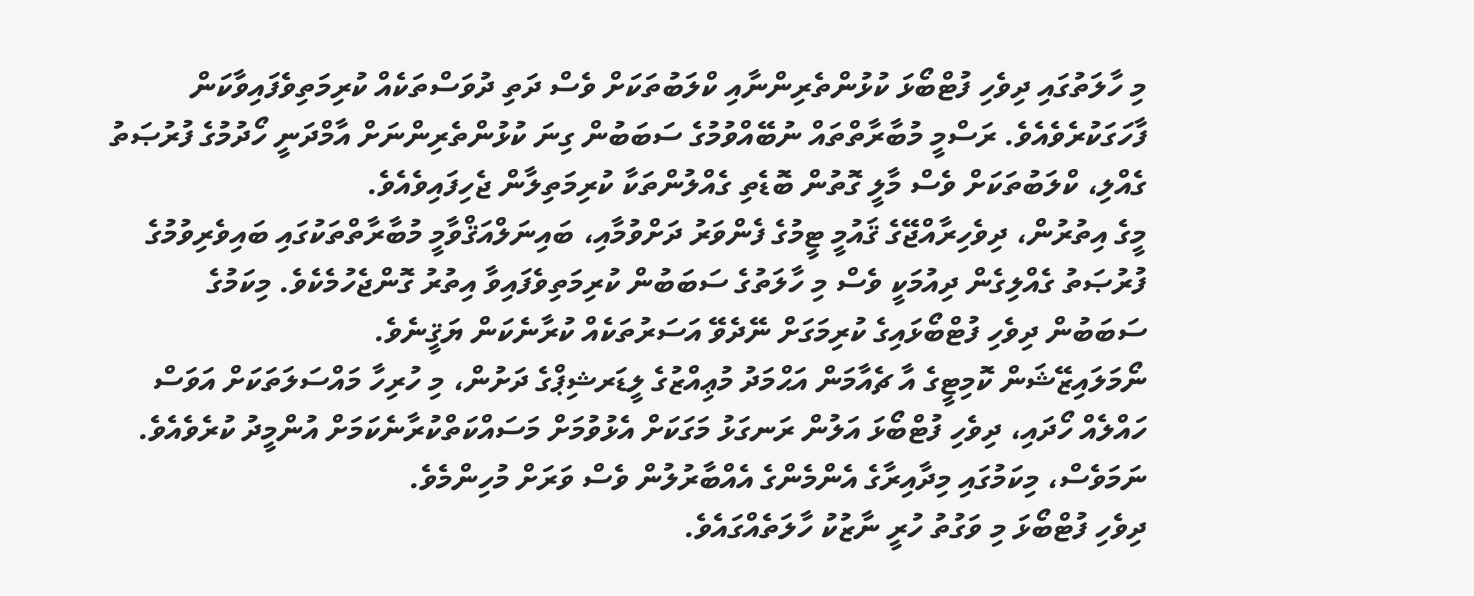މި ހާލަތުގައި ދިވެހި ފުޓްބޯޅަ ކުޅުންތެރިންނާއި ކްލަބުތަކަށް ވެސް ދަތި ދުވަސްތަކެއް ކުރިމަތިވެފައިވާކަން ފާހަގަކުރެވެއެވެ. ރަސްމީ މުބާރާތްތައް ނުބޭއްވުމުގެ ސަބަބުން ގިނަ ކުޅުންތެރިންނަށް އާމްދަނީ ހޯދުމުގެ ފުރުޞަތު ގެއްލި، ކްލަބުތަކަށް ވެސް މާލީ ގޮތުން ބޮޑެތި ގެއްލުންތަކާ ކުރިމަތިލާން ޖެހިފައިވެއެވެ.
މީގެ އިތުރުން، ދިވެހިރާއްޖޭގެ ޤައުމީ ޓީމުގެ ފެންވަރު ދަށްވުމާއި، ބައިނަލްއަޤްވާމީ މުބާރާތްތަކުގައި ބައިވެރިވުމުގެ ފުރުޞަތު ގެއްލިގެން ދިއުމަކީ ވެސް މި ހާލަތުގެ ސަބަބުން ކުރިމަތިވެފައިވާ އިތުރު ގޮންޖެހުމެކެވެ. މިކަމުގެ ސަބަބުން ދިވެހި ފުޓްބޯޅައިގެ ކުރިމަގަށް ނޭދެވޭ އަސަރުތަކެއް ކުރާނެކަން ޔަޤީނެވެ.
ނޯމަލައިޒޭޝަން ކޮމިޓީގެ އާ ޗެއާމަން އަޙްމަދު މުޢިއްޒުގެ ލީޑަރޝިޕްގެ ދަށުން، މި ހުރިހާ މައްސަލަތަކަށް އަވަސް ހައްލެއް ހޯދައި، ދިވެހި ފުޓްބޯޅަ އަލުން ރަނގަޅު މަގަކަށް އެޅުވުމަށް މަސައްކަތްކުރާނެކަމަށް އުންމީދު ކުރެވެއެވެ. ނަމަވެސް، މިކަމުގައި މިދާއިރާގެ އެންމެންގެ އެއްބާރުލުން ވެސް ވަރަށް މުހިންމެވެ.
ދިވެހި ފުޓްބޯޅަ މި ވަގުތު ހުރީ ނާޒުކު ހާލަތެއްގައެވެ.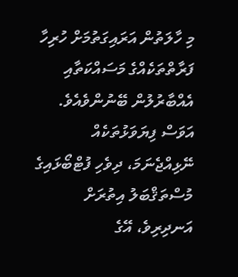މި ހާލަތުން އަރައިގަތުމަށް ހުރިހާ ފަރާތްތަކެއްގެ މަސައްކަތާއި އެއްބާރުލުން ބޭނުންވެއެވެ. އަވަސް ފިޔަވަޅުތަކެއް ނޭޅިއްޖެނަމަ، ދިވެހި ފުޓްބޯޅައިގެ މުސްތަޤްބަލު އިތުރަށް އަނދިރިވެ، އޭގެ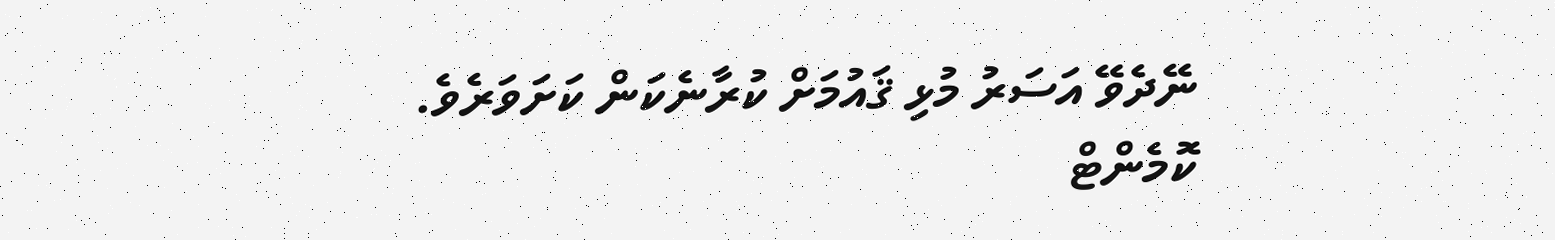ނޭދެވޭ އަސަރު މުޅި ޤައުމަށް ކުރާނެކަން ކަށަވަރެވެ.
ކޮމެންޓް